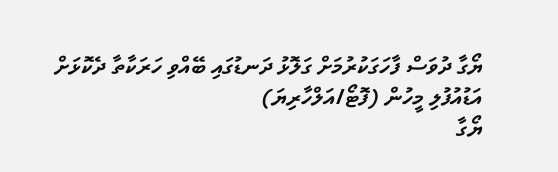ޔޯގާ ދުވަސް ފާހަގަކުރުމަށް ގަލޮޅު ދަނޑުގައި ބޭއްވި ހަރަކާތާ ދެކޮޅަށް އަޑުއުފުލި މީހުން (ފޮޓޯ/އަލްހާރިޔަ)
ޔޯގާ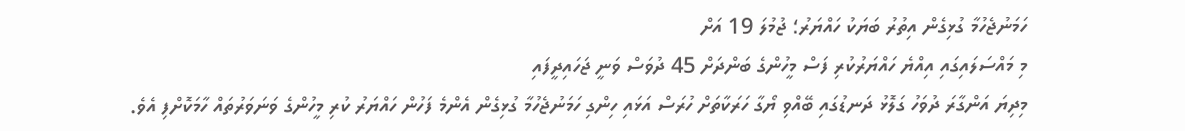ހަމަނުޖެހުމާ ގުޅިގެން އިތުރު ބަޔަކު ހައްޔަރު؛ ޖުމުލަ 19 އަށް
މި މައްސަލައިގައި އިއްޔެ ހައްޔަރުކުރި ފަސް މީހުންގެ ބަންދަށް 45 ދުވަސް ވަނީ ޖަހައިދީފައި
މިދިޔަ އަންގާރަ ދުވަހު ގަލޮޅު ދަނޑުގައި ބޭއްވި ޔޯގާ ހަރަކާތަށް ހުރަސް އަޅައި ހިންގި ހަމަނުޖެހުމާ ގުޅިގެން އެންމެ ފަހުން ހައްޔަރު ކުރި މީހުންގެ ވަނަވަރުތައް ހާމަކޮށްފި އެވެ.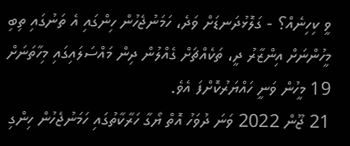ވީ ކިހިނެއް؟ - ގަލޮޅުދަނޑަށް ވަދެ، ހަމަނުޖެހުން ހިންގައި އެ ތަނުގައި ތިބި މީހުންނަށް އިންޒާރު ދީ، ތަކެއްޗަށް ގެއްލުން ދިން މައްސަލައިގައި މިހާތަނަށް 19 މީހުން ވަނީ ހައްޔަރުކޮށްފަ އެވެ.
21 ޖޫން 2022 ވަނަ ދުވަހު އޮތް ޔޯގާ ހަރާކާތުގައި ހަމަނުޖެހުން ހިންގި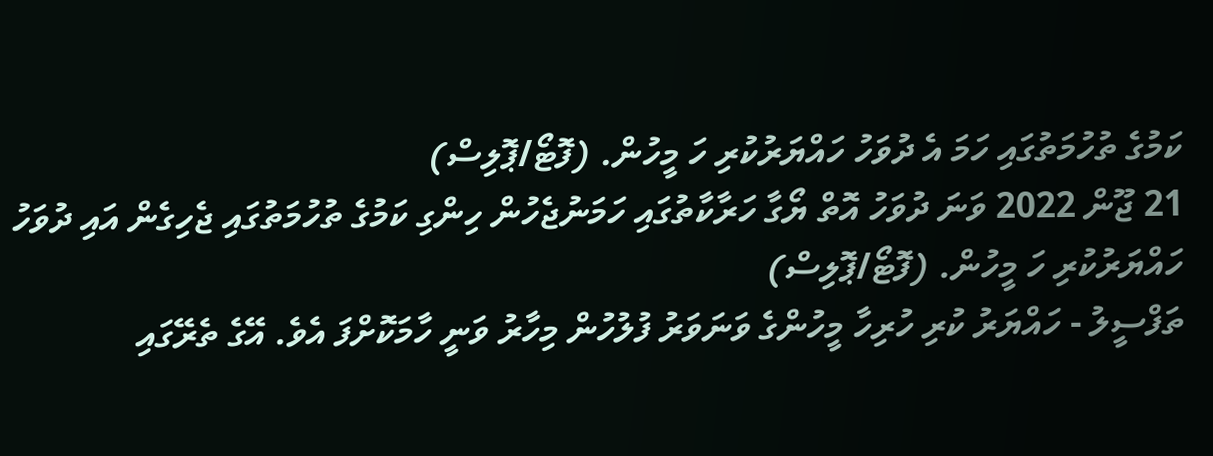ކަމުގެ ތުހުމަތުގައި ހަމަ އެ ދުވަހު ހައްޔަރުކުރި ހަ މީހުން. (ފޮޓޯ/ޕޮލިސް)
21 ޖޫން 2022 ވަނަ ދުވަހު އޮތް ޔޯގާ ހަރާކާތުގައި ހަމަނުޖެހުން ހިންގި ކަމުގެ ތުހުމަތުގައި ޖެހިގެން އައި ދުވަހު ހައްޔަރުކުރި ހަ މީހުން. (ފޮޓޯ/ޕޮލިސް)
ތަފްސީލު - ހައްޔަރު ކުރި ހުރިހާ މީހުންގެ ވަނަވަރު ފުލުހުން މިހާރު ވަނީ ހާމަކޮށްފަ އެވެ. އޭގެ ތެރޭގައި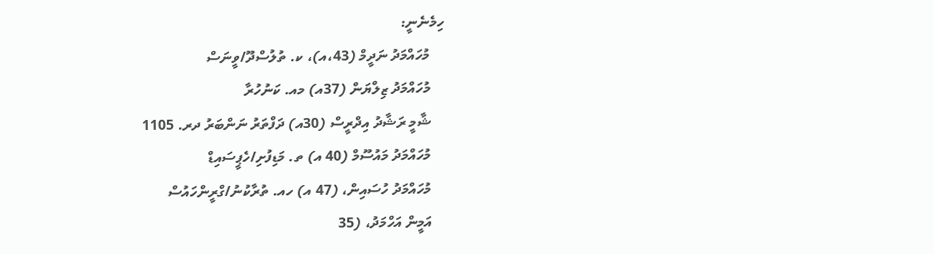ހިމެނެނީ:
    މުހައްމަދު ނަދީމް (43،އ)، ކ. ތުލުސްދޫ/ވީނަސް
    މުހައްމަދު ޒިލްޔަން (37އ) މއ. ކަނުހުރާ
    ޝާމީ ރަޝާދު އިދްރީސް (30އ) ދަފްތަރު ނަންބަރު ދރ. 1105
    މުހައްމަދު މައުސޫމް (40 އ) ތ. މަޑިފުށި/ހެޕީސައިޑް
    މުހައްމަދު ހުސައިން، (47 އ) ހއ. ތުރާކުނު/ގްރީންހައުސް
    އަމީން އަހްމަދު، (35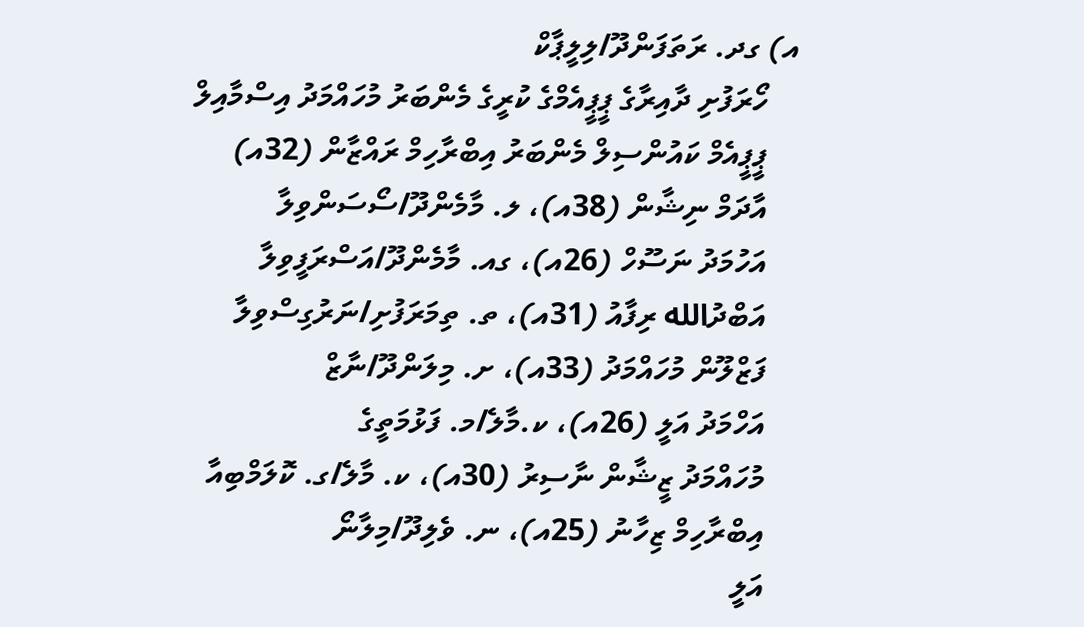އ) ގދ. ރަތަފަންދޫ/ލިލީޕާކް
    ހޯރަފުށި ދާއިރާގެ ޕީޕީއެމްގެ ކުރީގެ މެންބަރު މުހައްމަދު އިސްމާއިލް
    ޕީޕީއެމް ކައުންސިލް މެންބަރު އިބްރާހިމް ރައްޒާން (32އ)
    އާދަމް ނިޝާން (38އ)، ލ. މާމެންދޫ/ސޯސަންވިލާ
    އަހުމަދު ނަސޫހް (26އ)، ގއ. މާމެންދޫ/އަސްރަފީވިލާ
    އަބްދުالله ރިފާއު (31އ)، ތ. ތިމަރަފުށި/ނަރުގިސްވިލާ
    ފަޒްލޫން މުހައްމަދު (33އ)، ށ. މިލަންދޫ/ނާޒް
    އަހްމަދު އަލީ (26އ)، ކ.މާލެ/މ. ފަޅުމަތީގެ
    މުހައްމަދު ޒީޝާން ނާސިރު (30އ)، ކ. މާލެ/ގ. ކޮލަމްބިއާ
    އިބްރާހިމް ޒިހާނު (25އ)، ނ. ވެލިދޫ/މިލާނޯ
    އަލީ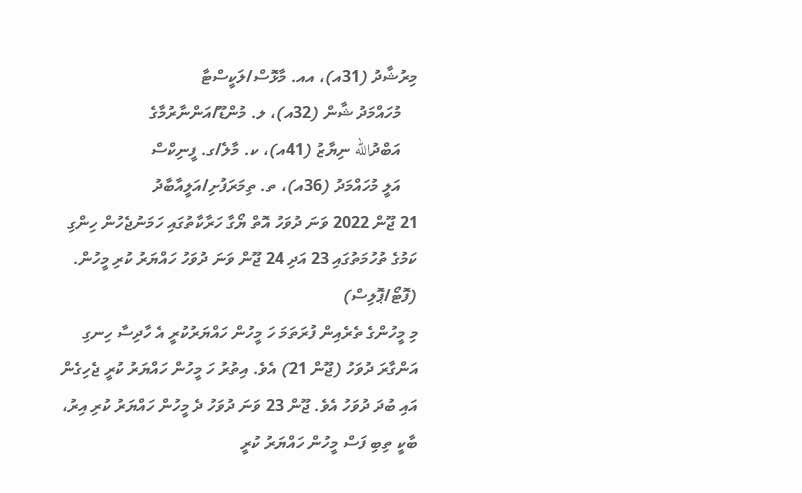މިރުޝާދު (31އ)، އއ. މާޅޮސް/ލަކީސްޓާ
    މުހައްމަދު ޝާން (32އ)، ލ. މުންޑޫ/އަންނާރުމާގެ
    އަބްދުالله ނިޔާޒު (41އ)، ކ. މާލެ/ގ. ފީނިކްސް
    އަލީ މުހައްމަދު (36އ)، ތ. ތިމަރަފުށި/އަލީއާބާދު
21 ޖޫން 2022 ވަނަ ދުވަހު އޮތް ޔޯގާ ހަރާކާތުގައި ހަމަނުޖެހުން ހިންގި ކަމުގެ ތުހުމަތުގައި 23 އަދި 24 ޖޫން ވަނަ ދުވަހު ހައްޔަރު ކުރި މީހުން. (ފޮޓޯ/ޕޮލިސް)
މި މީހުންގެ ތެރެއިން ފުރަތަމަ ހަ މީހުން ހައްޔަރުކުރީ އެ ހާދިސާ ހިނގި އަންގާރަ ދުވަހު (ޖޫން 21) އެވެ. އިތުރު ހަ މީހުން ހައްޔަރު ކުރީ ޖެހިގެން އައި ބުދަ ދުވަހު އެވެ. ޖޫން 23 ވަނަ ދުވަހު ދެ މީހުން ހައްޔަރު ކުރި އިރު، ބާކީ ތިބި ފަސް މީހުން ހައްޔަރު ކުރީ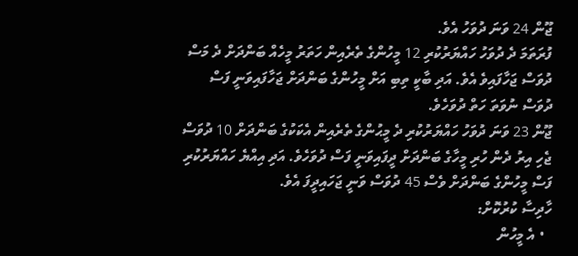ޖޫން 24 ވަނަ ދުވަހު އެވެ.
ފުރަތަމަ ދެ ދުވަހު ހައްޔަރުކުރި 12 މީހުންގެ ތެރެއިން ހަތަރު މީހެއް ބަންދަށް ދެ މަސް ދުވަސް ޖަހާފައިވެ އެވެ. އަދި ބާކީ ތިބި އަށް މީހުންގެ ބަންދަށް ޖަހާފައިވަނީ ފަސް ދުވަސް ނުވަތަ ހަތް ދުވަހެވެ.
ޖޫން 23 ވަނަ ދުވަހު ހައްޔަރުކުރި ދެ މީޙުންގެ ތެރެއިން އެކަކުގެ ބަންދަށް 10 ދުވަސް ޖެހި އިރު ދެން ހުރި މީހާގެ ބަންދަށް ދީފައިވަނީ ފަސް ދުވަހެވެ. އަދި އިއްޔެ ހައްޔަރުކުރި ފަސް މީހުންގެ ބަންދަށް ވެސް 45 ދުވަސް ވަނީ ޖަހައިދީފަ އެވެ.
ހާދިސާ ކުރުކޮށް:
  • އެ މީހުން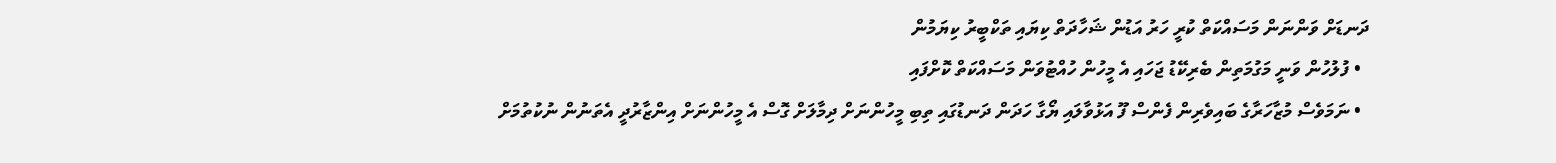ދަނޑަށް ވަންނަން މަސައްކަތް ކުރީ ހަރު އަޑުން ޝަހާދަތް ކިޔައި ތަކްބީރު ކިޔަމުން
  • ފުލުހުން ވަނީ މަގުމަތިން ބެރިކޭޑު ޖަހައި އެ މީހުން ހުއްޓުވަން މަސައްކަތް ކޮށްފައި
  • ނަމަވެސް މުޒާހަރާގެ ބައިވެރިން ފެންސް ފޫ އަޅުވާލައި ޔޯގާ ހަދަން ދަނޑުގައި ތިބި މީހުންނަށް ދިމާލަށް ގޮސް އެ މީހުންނަށް އިންޒާރުދީ އެތަނުން ނުކުތުމަށް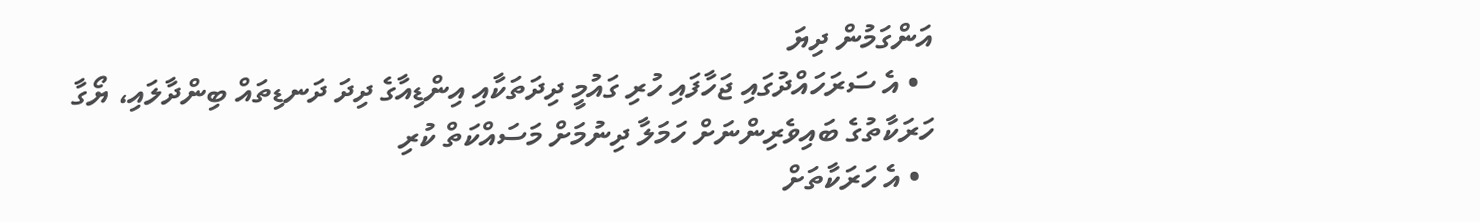އަންގަމުން ދިޔަ
  • އެ ސަރަހައްދުގައި ޖަހާފައި ހުރި ގައުމީ ދިދަތަކާއި އިންޑިއާގެ ދިދަ ދަނޑިތައް ބިންދާލައި، ޔޯގާ ހަރަކާތުގެ ބައިވެރިންނަށް ހަމަލާ ދިނުމަށް މަސައްކަތް ކުރި
  • އެ ހަރަކާތަށް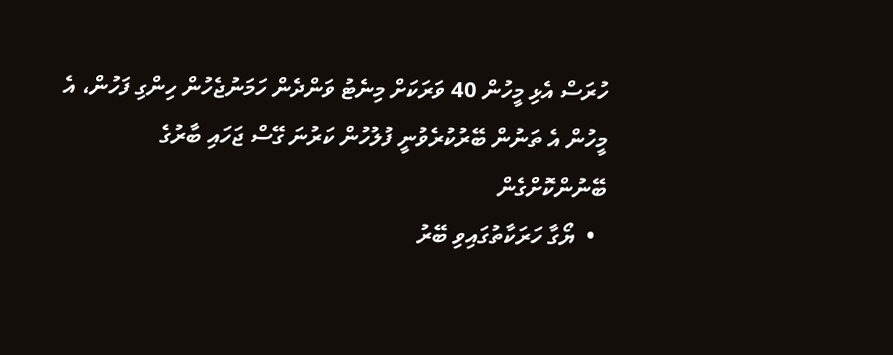ހުރަސް އެޅި މީހުން 40 ވަރަކަށް މިނެޓު ވަންދެން ހަމަނުޖެހުން ހިންގި ފަހުން، އެ މީހުން އެ ތަނުން ބޭރުކުރެވުނީ ފުލުހުން ކަރުނަ ގޭސް ޖަހައި ބާރުގެ ބޭނުންކޮށްގެން
  •  ޔޯގާ ހަރަކާތުގައިވި ބޭރު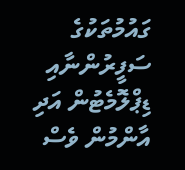ގައުމުތަކުގެ ސަފީރުންނާއި ޑިޕްލޮމެޓުން އަދި އާންމުން ވެސް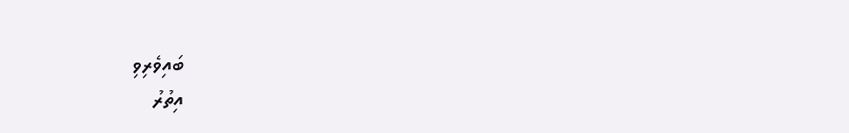ބައިވެރިވި
އިތުރު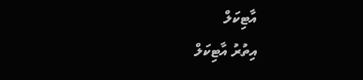އާޓިކަލް
އިތުރު އާޓިކަލް